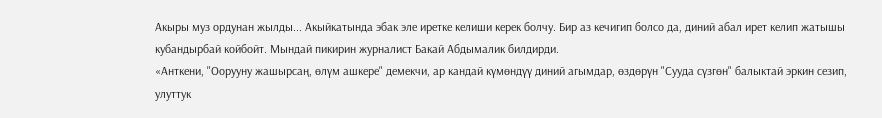Акыры муз ордунан жылды... Акыйкатында эбак эле иретке келиши керек болчу. Бир аз кечигип болсо да, диний абал ирет келип жатышы кубандырбай койбойт. Мындай пикирин журналист Бакай Абдымалик билдирди.
«Анткени, "Оорууну жашырсаң, өлүм ашкере" демекчи, ар кандай күмөндүү диний агымдар, өздөрүн "Сууда сүзгөн" балыктай эркин сезип, улуттук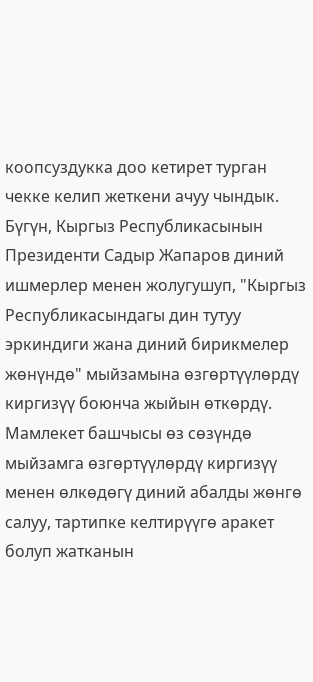коопсуздукка доо кетирет турган чекке келип жеткени ачуу чындык.
Бүгүн, Кыргыз Республикасынын Президенти Садыр Жапаров диний ишмерлер менен жолугушуп, "Кыргыз Республикасындагы дин тутуу эркиндиги жана диний бирикмелер жөнүндө" мыйзамына өзгөртүүлөрдү киргизүү боюнча жыйын өткөрдү.
Мамлекет башчысы өз сөзүндө мыйзамга өзгөртүүлөрдү киргизүү менен өлкөдөгү диний абалды жөнгө салуу, тартипке келтирүүгө аракет болуп жатканын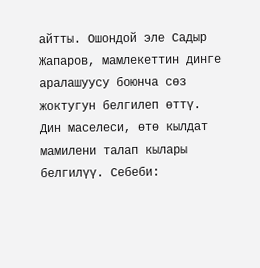айтты. Ошондой эле Садыр Жапаров, мамлекеттин динге аралашуусу боюнча сөз жоктугун белгилеп өттү.
Дин маселеси, өтө кылдат мамилени талап кылары белгилүү. Себеби: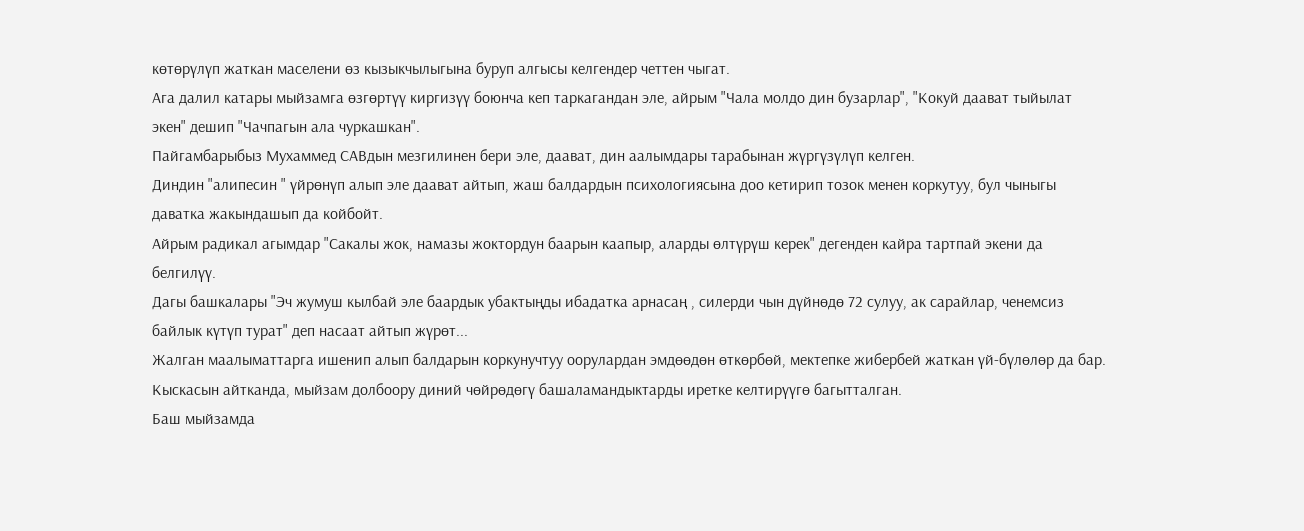көтөрүлүп жаткан маселени өз кызыкчылыгына буруп алгысы келгендер четтен чыгат.
Ага далил катары мыйзамга өзгөртүү киргизүү боюнча кеп таркагандан эле, айрым "Чала молдо дин бузарлар", "Кокуй даават тыйылат экен" дешип "Чачпагын ала чуркашкан".
Пайгамбарыбыз Мухаммед САВдын мезгилинен бери эле, даават, дин аалымдары тарабынан жүргүзүлүп келген.
Диндин "алипесин " үйрөнүп алып эле даават айтып, жаш балдардын психологиясына доо кетирип тозок менен коркутуу, бул чыныгы даватка жакындашып да койбойт.
Айрым радикал агымдар "Сакалы жок, намазы жоктордун баарын каапыр, аларды өлтүрүш керек" дегенден кайра тартпай экени да белгилүү.
Дагы башкалары "Эч жумуш кылбай эле баардык убактыңды ибадатка арнасаң , силерди чын дүйнөдө 72 сулуу, ак сарайлар, ченемсиз байлык күтүп турат" деп насаат айтып жүрөт...
Жалган маалыматтарга ишенип алып балдарын коркунучтуу оорулардан эмдөөдөн өткөрбөй, мектепке жибербей жаткан үй-бүлөлөр да бар.
Кыскасын айтканда, мыйзам долбоору диний чөйрөдөгү башаламандыктарды иретке келтирүүгө багытталган.
Баш мыйзамда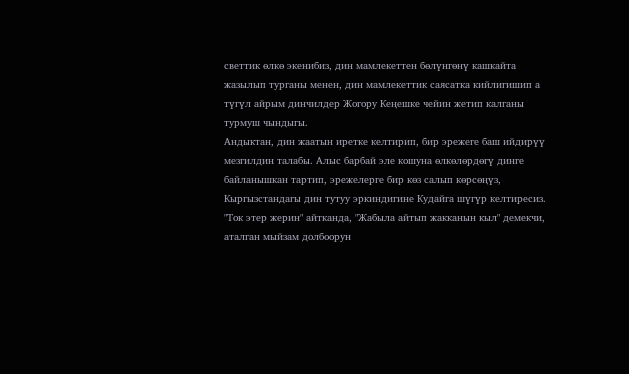светтик өлкө экенибиз, дин мамлекеттен бөлүнгөнү кашкайта жазылып турганы менен, дин мамлекеттик саясатка кийлигишип а түгүл айрым динчилдер Жогору Кеңешке чейин жетип калганы турмуш чындыгы.
Андыктан, дин жаатын иретке келтирип, бир эрежеге баш ийдирүү мезгилдин талабы. Алыс барбай эле кошуна өлкөлөрдөгү динге байланышкан тартип, эрежелерге бир көз салып көрсөңүз, Кыргызстандагы дин тутуу эркиндигине Кудайга шүгүр келтиресиз.
"Ток этер жерин" айтканда, "Жабыла айтып жакканын кыл" демекчи, аталган мыйзам долбоорун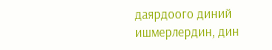даярдоого диний ишмерлердин, дин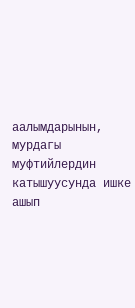аалымдарынын, мурдагы муфтийлердин катышуусунда ишке ашып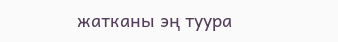жатканы эң туура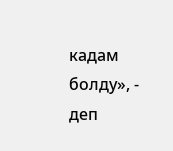кадам болду», - деп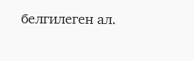белгилеген ал.